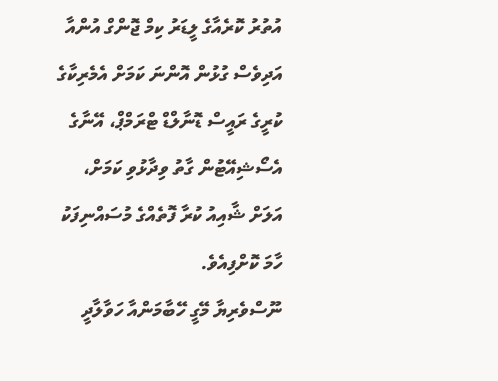އުތުރު ކޮރެއާގެ ލީޑަރު ކިމް ޖޮންގް އުންއާ އަދިވެސް ގުޅުން އޮންނަ ކަމަށް އެމެރިކާގެ ކުރީގެ ރައީސް ޑޮނާލްޑް ޓްރަމްޕް، އޭނާގެ އެސޯޝިއޭޓުން ގާތު ވިދާޅުވި ކަމަށް، އަލަށް ޝާއިއު ކުރާ ފޮތެއްގެ މުސައްނިފަކު ހާމަ ކޮށްފިއެވެ.
ނޫސްވެރިޔާ މޭގީ ހޭބާމަންއާ ހަވާލާދީ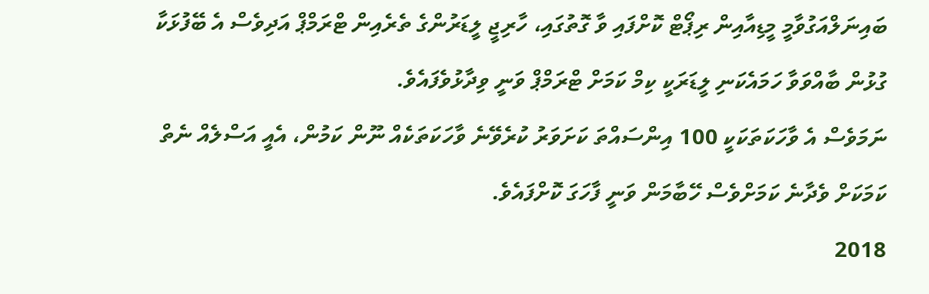ބައިނަލްއަގުވާމީ މީޑިއާއިން ރިޕޯޓް ކޮށްފައި ވާ ގޮތުގައި، ހާރިޖީ ލީޑަރުންގެ ތެރެއިން ޓްރަމްޕް އަދިވެސް އެ ބޭފުޅަކާ ގުޅުން ބާއްވަވާ ހަމައެކަނި ލީޑަރަކީ ކިމް ކަމަށް ޓްރަމްޕް ވަނީ ވިދާޅުވެފައެވެ.
ނަމަވެސް އެ ވާހަކަތަކަކީ 100 އިންސައްތަ ކަށަވަރު ކުރެވޭނެ ވާހަކަތަކެއް ނޫން ކަމުން، އެއީ އަސްލެއް ނެތް ކަމަކަށް ވެދާނެ ކަމަށްވެސް ހޭބާމަން ވަނީ ފާހަގަ ކޮށްފައެވެ.
2018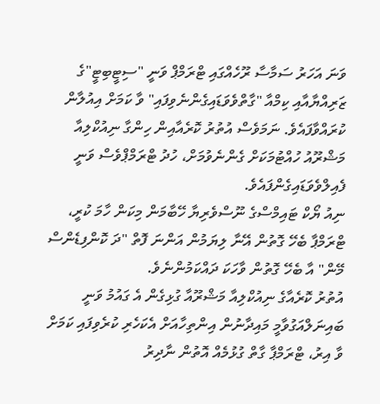ވަނަ އަހަރު ސަމާސާ ރޫހެއްގައި ޓްރަމްޕް ވަނީ "ސިޓީބިޓީ"ގެ ޒަރިއްޔާއާއި ކިމްއާ "ގާތްވެވަޑައިގެންނެވިފައި" ވާ ކަމަށް އިއުލާން ކުރައްވާފައެވެ. ނަމަވެސް އުތުރު ކޮރެއާއިން ހިންގާ ނިއުކްލިއާ މަޝްރޫއު ހުއްޓުމަކަށް ގެންނެވުމަށް، ހުދު ޓްރަމްޕްވެސް ވަނީ ފެއިލްވެވަޑައިގެންފައެވެ.
ނިއު ޔޯކް ޓައިމްސްގެ ނޫސްވެރިޔާ ހޭބާމަން މިކަން ހާމަ ކުރީ، ޓްރަމްޕާ ބެހޭ ގޮތުން އޭނާ ލިޔަމުން އަންނަ ފޮތް "ދަ ކޮންފިޑެންސް މޭން" އާ ބެހޭ ގޮތުން ވާހަކަ ދައްކަމުންނެވެ.
އުތުރު ކޮރެއާގެ ނިއުކްލިއާ މަޝްރޫއާ ގުޅިގެން އެ ގައުމު ވަނީ ބައިނަލްއަގުވާމީ މައިދާނުން އިންތިހާއަށް އެކަހެރި ކުރެވިފައި ކަމަށް ވާ އިރު، ޓްރަމްޕާ ގާތް ގުޅުމެއް އޮތުން ނާދިރު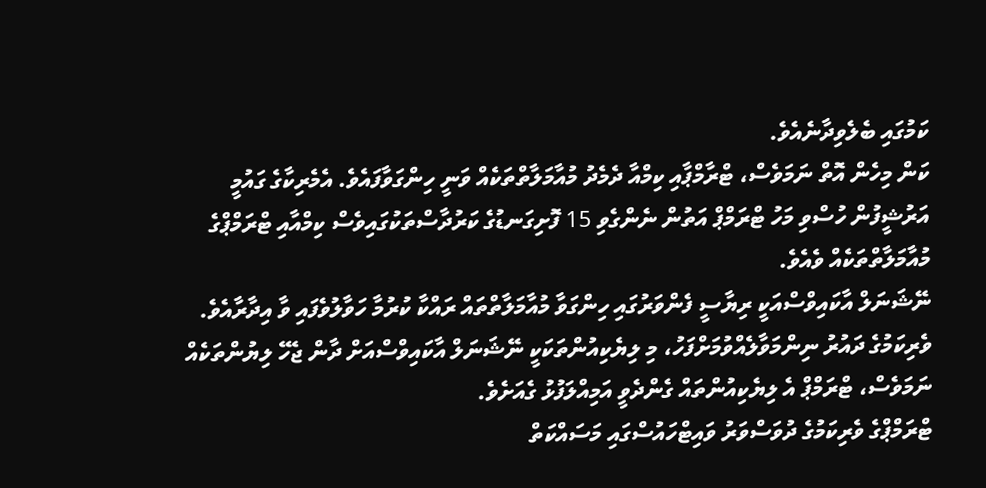ކަމުގައި ބެލެވިދާނެއެވެ.
ކަން މިހެން އޮތް ނަމަވެސް، ޓްރާމްޕާއި ކިމްއާ ދެމެދު މުއާމަލާތްތަކެއް ވަނީ ހިންގަވާފައެވެ. އެމެރިކާގެ ގައުމީ އަރުޝީފުން ހުސްވި މަހު ޓްރަމްޕް އަތުން ނެންގެވި 15 ފޮށިގަނޑުގެ ކަރުދާސްތަކުގައިވެސް ކިމްއާއި ޓްރަމްޕްގެ މުއާމަލާތްތަކެއް ވެއެވެ.
ނޭޝަނަލް އާކައިވްސްއަކީ ރިޔާސީ ފެންވަރުގައި ހިންގަވާ މުއާމަލާތްތައް ރައްކާ ކުރުމާ ހަވާލުވެފައި ވާ އިދާރާއެވެ. ވެރިކަމުގެ ދައުރު ނިންމަވާލެއްވުމަށްފަހު، މި ލިޔެކިއުންތަކަކީ ނޭޝަނަލް އާކައިވްސްއަށް ދާން ޖެހޭ ލިޔުންތަކެއް ނަމަވެސް، ޓްރަމްޕް އެ ލިޔެކިއުންތައް ގެންދެވީ އަމިއްލަފުޅު ގެއަށެވެ.
ޓްރަމްޕްގެ ވެރިކަމުގެ ދުވަސްވަރު ވައިޓްހައުސްގައި މަސައްކަތް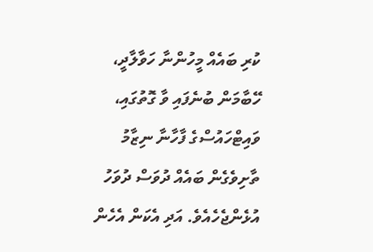ކުރި ބައެއް މީހުންނާ ހަވާލާދީ، ހޭބާމަން ބުނެފައި ވާ ގޮތުގައި، ވައިޓްހައުސްގެ ފާހާނާ ނިޒާމު ތާށިވެގެން ބައެއް ދުވަސް ދުވަހު އުޅެންޖެހެއެވެ. އަދި އެކަން އެހެން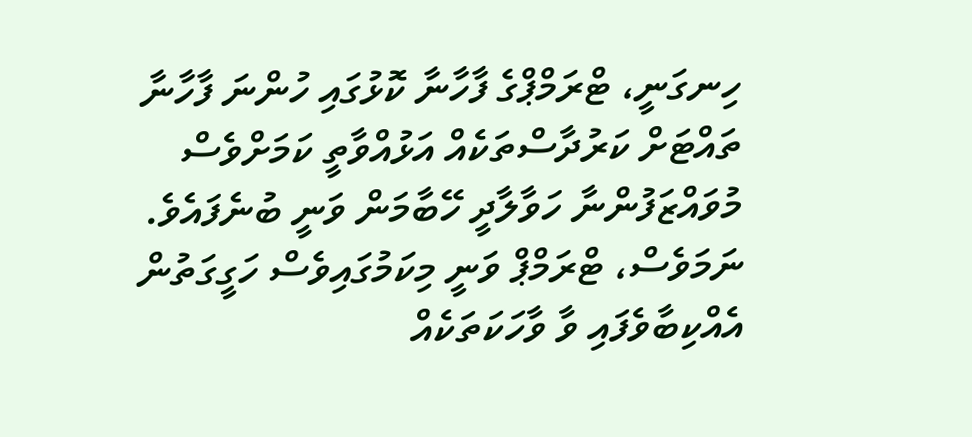ހިނގަނީ، ޓްރަމްޕްގެ ފާހާނާ ކޮޅުގައި ހުންނަ ފާހާނާ ތައްޓަށް ކަރުދާސްތަކެއް އަޅުއްވާތީ ކަމަށްވެސް މުވައްޒަފުންނާ ހަވާލާދީ ހޭބާމަން ވަނީ ބުނެފައެވެ.
ނަމަވެސް، ޓްރަމްޕް ވަނީ މިކަމުގައިވެސް ހަގީގަތުން އެއްކިބާވެފައި ވާ ވާހަކަތަކެއް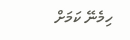ހިމެނޭ ކަމަށް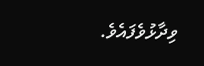ވިދާޅުވެފައެވެ.